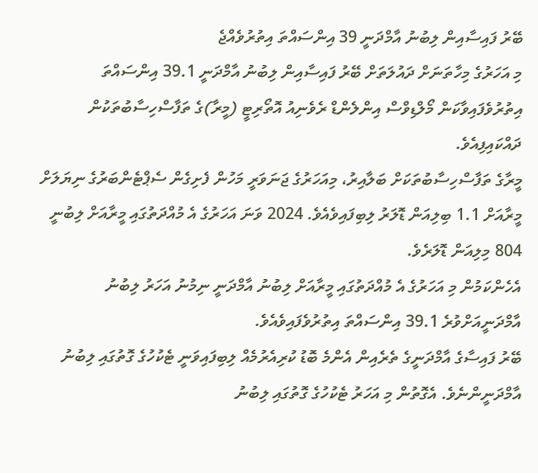ބޭރު ފައިސާއިން ލިބުނު އާމްދަނީ 39 އިންސައްތަ އިތުރުވެއްޖެ
މި އަހަރުގެ މިހާތަނަށް ދައުލަތަށް ބޭރު ފައިސާއިން ލިބުނު އާމްދަނީ 39.1 އިންސައްތަ އިތުރުވެފައިވާކަން މޯލްޑިވްސް އިންލެންޑް ރެވެނިއު އޮތޯރިޓީ (މީރާ)ގެ ތަފާސްހިސާބުތަކުން ދައްކައިފިއެވެ.
މީރާގެ ތަފާސްހިސާބުތަކަށް ބަލާއިރު، މިއަހަރުގެ ޖަނަވަރީ މަހުން ފެށިގެން ސެޕްޓެންބަރުގެ ނިޔަލަށް މީރާއަށް 1.1 ބިލިއަން ޑޮލަރު ލިބިފައިވެއެވެ. 2024 ވަނަ އަހަރުގެ އެ މުއްދަތުގައި މީރާއަށް ލިބުނީ 804 މިލިއަން ޑޮލަރެވެ.
އެހެންކަމުން މި އަހަރުގެ އެ މުއްދަތުގައި މީރާއަށް ލިބުނު އާމްދަނީ ނިމުނު އަހަރު ލިބުނު އާމްދަނީއަށްވުރެ 39.1 އިންސައްތަ އިތުރުވެފައިވެއެވެ.
ބޭރު ފައިސާގެ އާމްދަނީގެ ތެރެއިން އެންމެ ބޮޑު ކުރިއެރުމެއް ލިބިފައިވަނީ ޓެކުހުގެ ގޮތުގައި ލިބުނު އާމްދަނީންނެވެ. އެގޮތުން މި އަހަރު ޓެކުހުގެ ގޮތުގައި ލިބުނު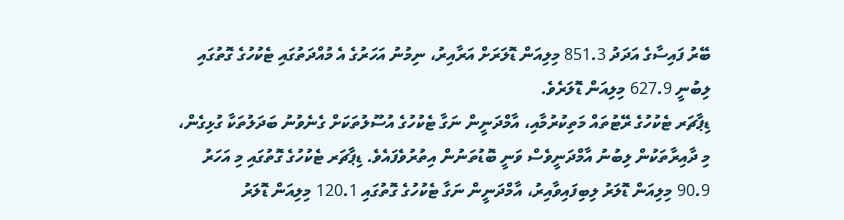ބޭރު ފައިސާގެ އަދަދު 851.3 މިލިއަން ޑޮލަރަށް އަރާއިރު، ނިމުނު އަހަރުގެ އެ މުއްދަތުގައި ޓެކުހުގެ ގޮތުގައި ލިބުނީ 627.9 މިލިއަން ޑޮލަރެވެ.
ޑިޕާޗަރ ޓެކުހުގެ ރޭޓުތައް މަތިކުރުމާއި، އާމްދަނީން ނަގާ ޓެކުހުގެ އުސޫލުތަކަށް ގެނެވުނު ބަދަލުތަކާ ގުޅިގެން، މި ދާއިރާތަކުން ލިބުނު އާމްދަނީވެސް ވަނީ ބޮޑުތަނުން އިތުރުވެފައެވެ. ޑިޕާޗަރ ޓެކުހުގެ ގޮތުގައި މި އަހަރު 90.9 މިލިއަން ޑޮލަރު ލިބިފައިވާއިރު، އާމްދަނީން ނަގާ ޓެކުހުގެ ގޮތުގައި 120.1 މިލިއަން ޑޮލަރު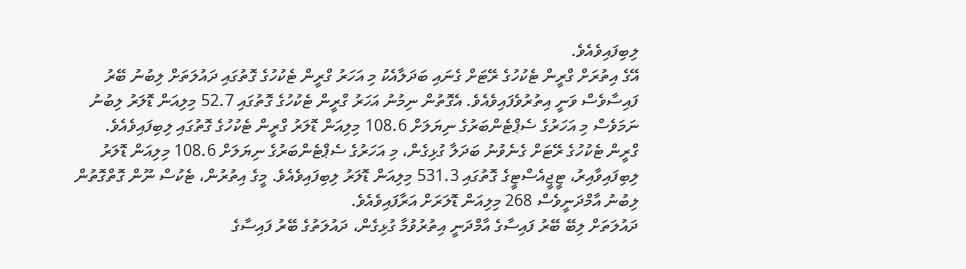ލިބިފައިވެއެވެ.
އޭގެ އިތުރަށް ގްރީން ޓެކުހުގެ ރޭޓަށް ގެނައި ބަދަލާއެކު މި އަހަރު ގްރީން ޓެކުހުގެ ގޮތުގައި ދައުލަތަށް ލިބުނު ބޭރު ފައިސާވެސް ވަނީ އިތުރުވެފައިވެއެވެ. އެގޮތުން ނިމުނު އަހަރު ގްރީން ޓެކުހުގެ ގޮތުގައި 52.7 މިލިއަން ޑޮލަރު ލިބުނު ނަމަވެސް މި އަހަރުގެ ސެޕްޓެންބަރުގެ ނިޔަލަށް 108.6 މިލިއަން ޑޮލަރު ގްރީން ޓެކުހުގެ ގޮތުގައި ލިބިފައިވެއެވެ.
ގްރީން ޓެކުހުގެ ރޭޓަށް ގެނެވުނު ބަދަލާ ގުޅިގެން، މި އަހަރުގެ ސެޕްޓެންބަރުގެ ނިޔަލަށް 108.6 މިލިއަން ޑޮލަރު ލިބިފައިވާއިރު، ޓީޖީއެސްޓީގެ ގޮތުގައި 531.3 މިލިއަން ޑޮލަރު ލިބިފައިވެއެވެ. މީގެ އިތުރުން، ޓެކުސް ނޫން ގޮތްގޮތުން ލިބުނު އާމްދަނީވެސް 268 މިލިއަން ޑޮލަރަށް އަރާފައިވެއެވެ.
ދައުލަތަށް ލިބޭ ބޭރު ފައިސާގެ އާމްދަނީ އިތުރުވުމާ ގުޅިގެން، ދައުލަތުގެ ބޭރު ފައިސާގެ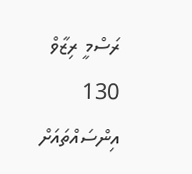ރަސްމީ ރިޒާވް 130 އިންސައްތައަށް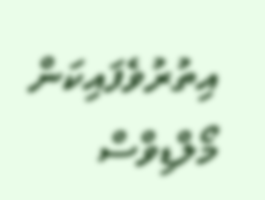އިތުރުވެފައިކަން މޯލްޑިވްސް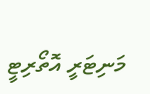މަނިޓަރީ އޮތޯރިޓީ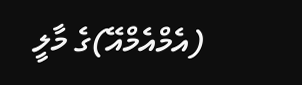(އެމްއެމްއޭ)ގެ މާލީ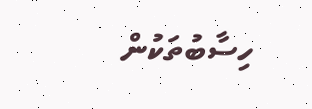ހިސާބުތަކުން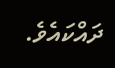ދައްކައެވެ.